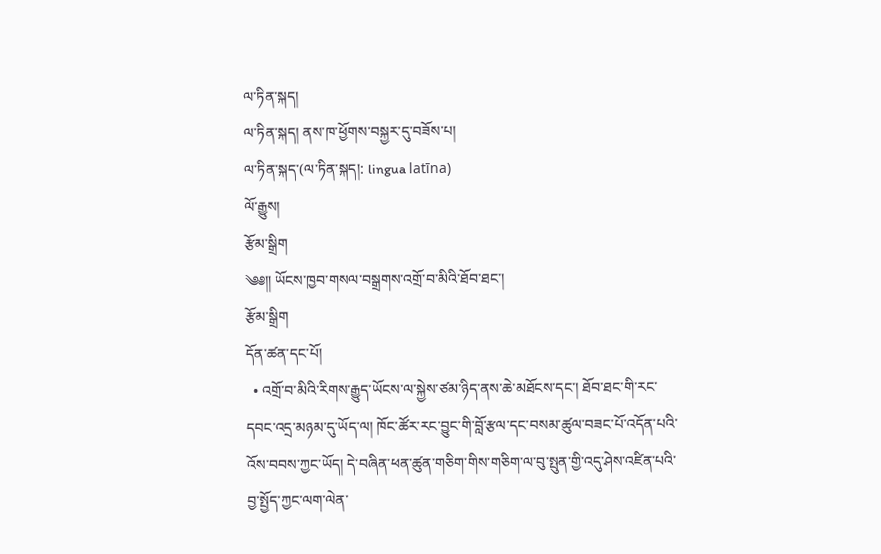ལ་ཏིན་སྐད།
ལ་ཏིན་སྐད། ནས་ཁ་ཕྱོགས་བསྐྱར་དུ་བཟོས་པ།
ལ་ཏིན་སྐད་(ལ་ཏིན་སྐད།: lingua latīna)
ལོ་རྒྱུས།
རྩོམ་སྒྲིག
༄༅༎ ཡོངས་ཁྱབ་གསལ་བསྒྲགས་འགྲོ་བ་མིའི་ཐོབ་ཐང་།
རྩོམ་སྒྲིག
དོན་ཚན་དང་པོ།
  • འགྲོ་བ་མིའི་རིགས་རྒྱུད་ཡོངས་ལ་སྐྱེས་ཙམ་ཉིད་ནས་ཆེ་མཐོངས་དང་། ཐོབ་ཐང་གི་རང་དབང་འདྲ་མཉམ་དུ་ཡོད་ལ། ཁོང་ཚོར་རང་བྱུང་གི་བློ་རྩལ་དང་བསམ་ཚུལ་བཟང་པོ་འདོན་པའི་འོས་བབས་ཀྱང་ཡོད། དེ་བཞིན་ཕན་ཚུན་གཅིག་གིས་གཅིག་ལ་བུ་སྤུན་གྱི་འདུ་ཤེས་འཛིན་པའི་བྱ་སྤྱོད་ཀྱང་ལག་ལེན་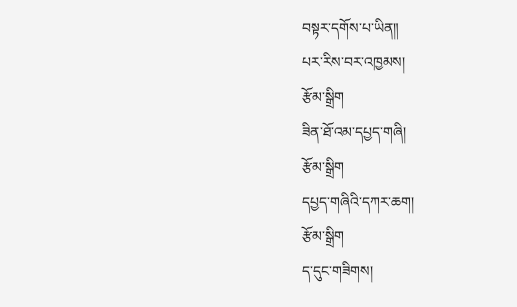བསྟར་དགོས་པ་ཡིན༎
པར་རིས་བར་འཁྱམས།
རྩོམ་སྒྲིག
ཟིན་ཐོ་འམ་དཔྱད་གཞི།
རྩོམ་སྒྲིག
དཔྱད་གཞིའི་དཀར་ཆག།
རྩོམ་སྒྲིག
ད་དུང་གཟིགས།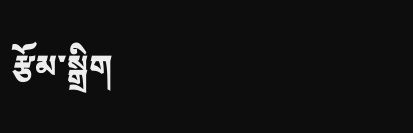རྩོམ་སྒྲིག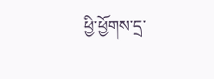ཕྱི་ཕྱོགས་དྲ་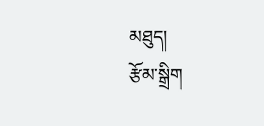མཐུད།
རྩོམ་སྒྲིག